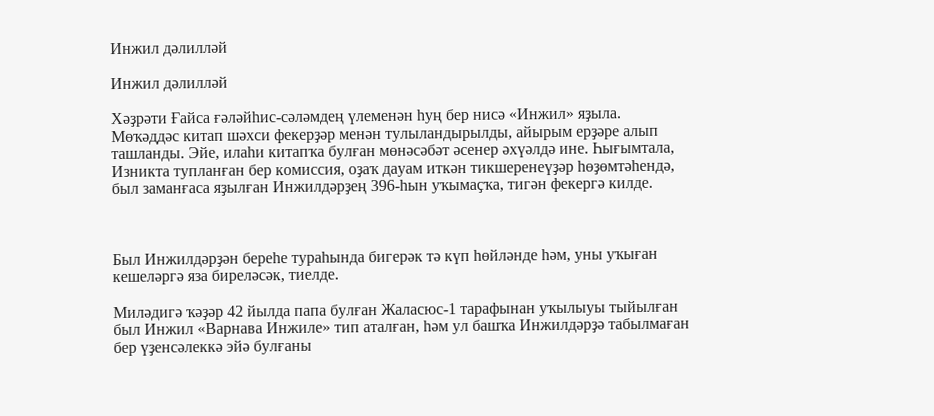Инжил дәлилләй

Инжил дәлилләй

Хәҙрәти Ғайса ғәләйһис-сәләмдең үлеменән һуң бер нисә «Инжил» яҙыла. Мөҡәддәс китап шәхси фекерҙәр менән тулыландырылды, айырым ерҙәре алып ташланды. Эйе, илаһи китапҡа булған мөнәсәбәт әсенер әхүәлдә ине. Һығымтала, Изникта тупланған бер комиссия, оҙаҡ дауам иткән тикшеренеүҙәр һөҙөмтәһендә, был заманғаса яҙылған Инжилдәрҙең 396-һын уҡымаҫҡа, тигән фекергә килде.



Был Инжилдәрҙән береһе тураһында бигерәк тә күп һөйләнде һәм, уны уҡыған кешеләргә яза биреләсәк, тиелде.

Миләдигә ҡәҙәр 42 йылда папа булған Жаласюс-1 тарафынан уҡылыуы тыйылған был Инжил «Варнава Инжиле» тип аталған, һәм ул башҡа Инжилдәрҙә табылмаған бер үҙенсәлеккә эйә булғаны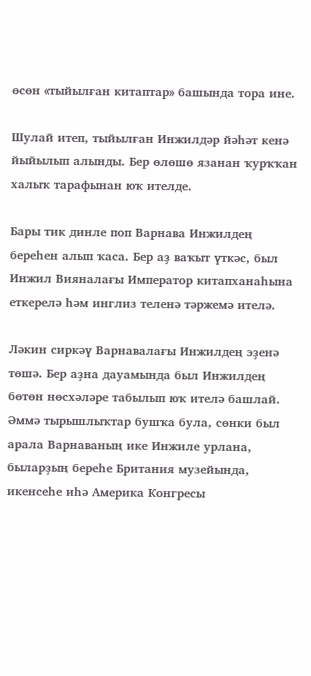өсөн «тыйылған китаптар» башында тора ине.

Шулай итеп, тыйылған Инжилдәр йәһәт кенә йыйылып алынды. Бер өлөшө язанан ҡурҡҡан халыҡ тарафынан юҡ ителде.

Бары тик динле поп Варнава Инжилдең береһен алып ҡаса. Бер аҙ ваҡыт үткәс, был Инжил Вияналағы Император китапханаһына еткерелә һәм инглиз теленә тәржемә ителә.

Ләкин сиркәү Варнавалағы Инжилдең эҙенә төшә. Бер аҙна дауамында был Инжилдең бөтөн нөсхәләре табылып юҡ ителә башлай. Әммә тырышлыҡтар бушҡа була, сөнки был арала Варнаваның ике Инжиле урлана, быларҙың береһе Британия музейында, икенсеһе иһә Америка Конгресы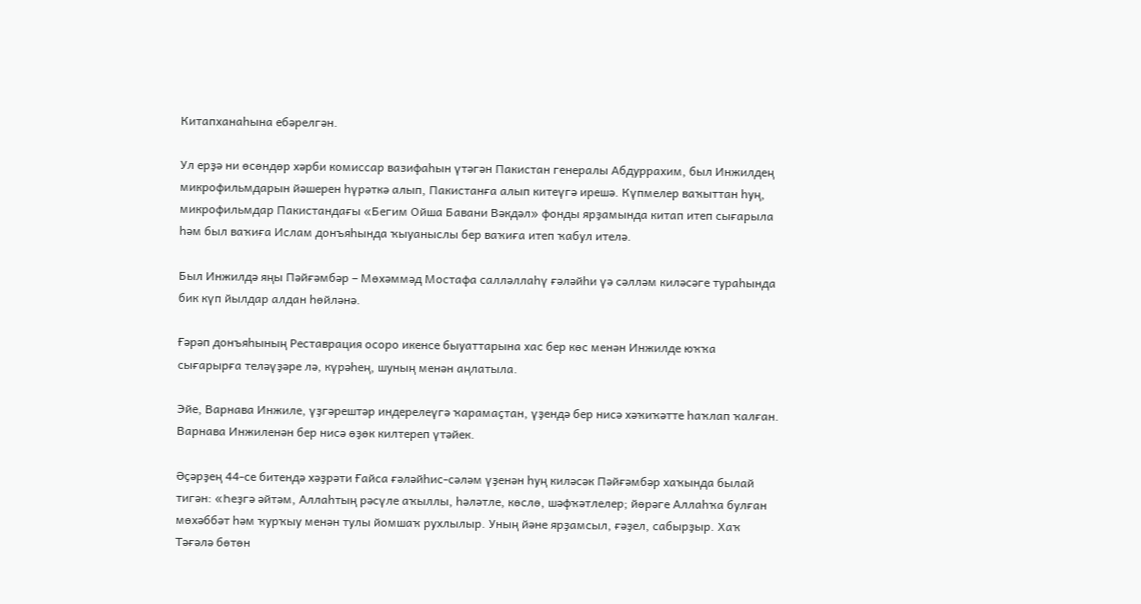Китапханаһына ебәрелгән.

Ул ерҙә ни өсөндөр хәрби комиссар вазифаһын үтәгән Пакистан генералы Абдуррахим, был Инжилдең микрофильмдарын йәшерен һүрәткә алып, Пакистанға алып китеүгә ирешә. Күпмелер ваҡыттан һуң, микрофильмдар Пакистандағы «Бегим Ойша Бавани Вәкдәл» фонды ярҙамында китап итеп сығарыла һәм был ваҡиға Ислам донъяһында ҡыуаныслы бер ваҡиға итеп ҡабул ителә.

Был Инжилдә яңы Пәйғәмбәр – Мөхәммәд Мостафа салләллаһү ғәләйһи үә сәлләм киләсәге тураһында бик күп йылдар алдан һөйләнә.

Ғәрәп донъяһының Реставрация осоро икенсе быуаттарына хас бер көс менән Инжилде юҡҡа сығарырға теләүҙәре лә, күрәһең, шуның менән аңлатыла.

Эйе, Варнава Инжиле, үҙгәрештәр индерелеүгә ҡарамаҫтан, үҙендә бер нисә хәҡиҡәтте һаҡлап ҡалған. Варнава Инжиленән бер нисә өҙөк килтереп үтәйек.

Әҫәрҙең 44-се битендә хәҙрәти Ғайса ғәләйһис-сәләм үҙенән һуң киләсәк Пәйғәмбәр хаҡында былай тигән: «Һеҙгә әйтәм, Аллаһтың рәсүле аҡыллы, һәләтле, көслө, шәфҡәтлелер; йөрәге Аллаһҡа булған мөхәббәт һәм ҡурҡыу менән тулы йомшаҡ рухлылыр. Уның йәне ярҙамсыл, ғәҙел, сабырҙыр. Хаҡ Тәғәлә бөтөн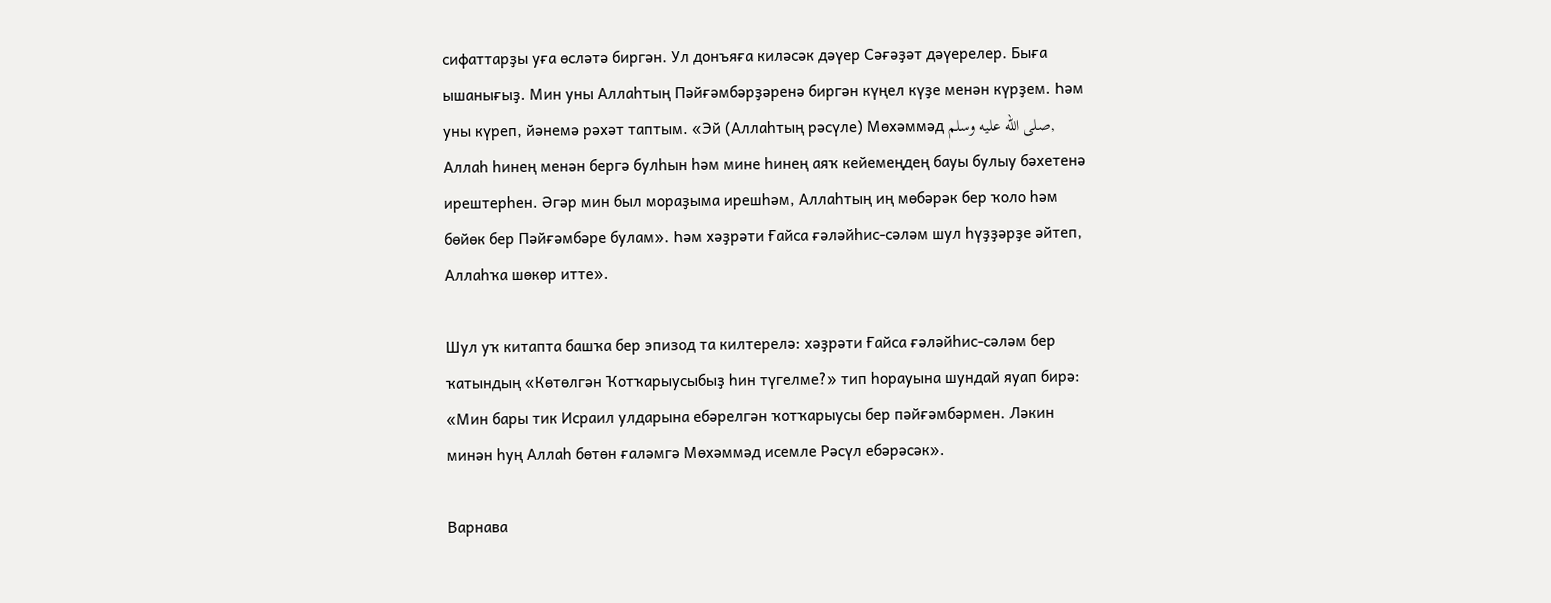сифаттарҙы уға өсләтә биргән. Ул донъяға киләсәк дәүер Сәғәҙәт дәүерелер. Быға ышанығыҙ. Мин уны Аллаһтың Пәйғәмбәрҙәренә биргән күңел күҙе менән күрҙем. Һәм уны күреп, йәнемә рәхәт таптым. «Эй (Аллаһтың рәсүле) Мөхәммәд صلى الله عليه وسلم, Аллаһ һинең менән бергә булһын һәм мине һинең аяҡ кейемеңдең бауы булыу бәхетенә ирештерһен. Әгәр мин был мораҙыма ирешһәм, Аллаһтың иң мөбәрәк бер ҡоло һәм бөйөк бер Пәйғәмбәре булам». Һәм хәҙрәти Ғайса ғәләйһис-сәләм шул һүҙҙәрҙе әйтеп, Аллаһҡа шөкөр итте».

Шул уҡ китапта башҡа бер эпизод та килтерелә: хәҙрәти Ғайса ғәләйһис-сәләм бер ҡатындың «Көтөлгән Ҡотҡарыусыбыҙ һин түгелме?» тип һорауына шундай яуап бирә: «Мин бары тик Исраил улдарына ебәрелгән ҡотҡарыусы бер пәйғәмбәрмен. Ләкин минән һуң Аллаһ бөтөн ғаләмгә Мөхәммәд исемле Рәсүл ебәрәсәк».

Варнава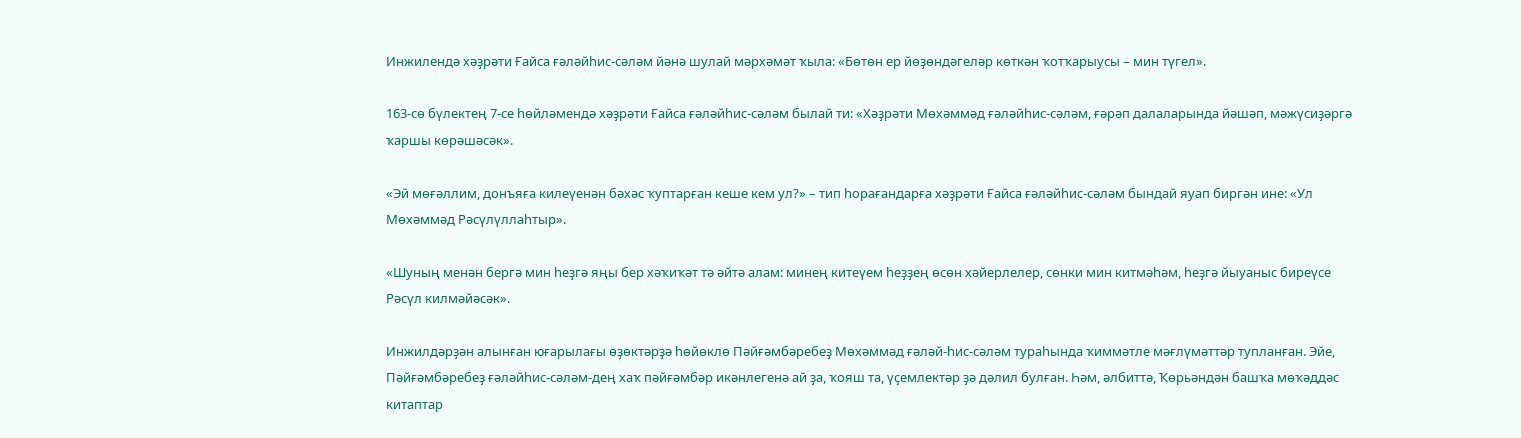Инжилендә хәҙрәти Ғайса ғәләйһис-сәләм йәнә шулай мәрхәмәт ҡыла: «Бөтөн ер йөҙөндәгеләр көткән ҡотҡарыусы – мин түгел».

163-сө бүлектең 7-се һөйләмендә хәҙрәти Ғайса ғәләйһис-сәләм былай ти: «Хәҙрәти Мөхәммәд ғәләйһис-сәләм, ғәрәп далаларында йәшәп, мәжүсиҙәргә ҡаршы көрәшәсәк».

«Эй мөғәллим, донъяға килеүенән бәхәс ҡуптарған кеше кем ул?» – тип һорағандарға хәҙрәти Ғайса ғәләйһис-сәләм бындай яуап биргән ине: «Ул Мөхәммәд Рәсүлүллаһтыр».

«Шуның менән бергә мин һеҙгә яңы бер хәҡиҡәт тә әйтә алам: минең китеүем һеҙҙең өсөн хәйерлелер, сөнки мин китмәһәм, һеҙгә йыуаныс биреүсе Рәсүл килмәйәсәк».

Инжилдәрҙән алынған юғарылағы өҙөктәрҙә һөйөклө Пәйғәмбәребеҙ Мөхәммәд ғәләй-һис-сәләм тураһында ҡиммәтле мәғлүмәттәр тупланған. Эйе, Пәйғәмбәребеҙ ғәләйһис-сәләм-дең хаҡ пәйғәмбәр икәнлегенә ай ҙа, ҡояш та, үҫемлектәр ҙә дәлил булған. Һәм, әлбиттә, Ҡөрьәндән башҡа мөҡәддәс китаптар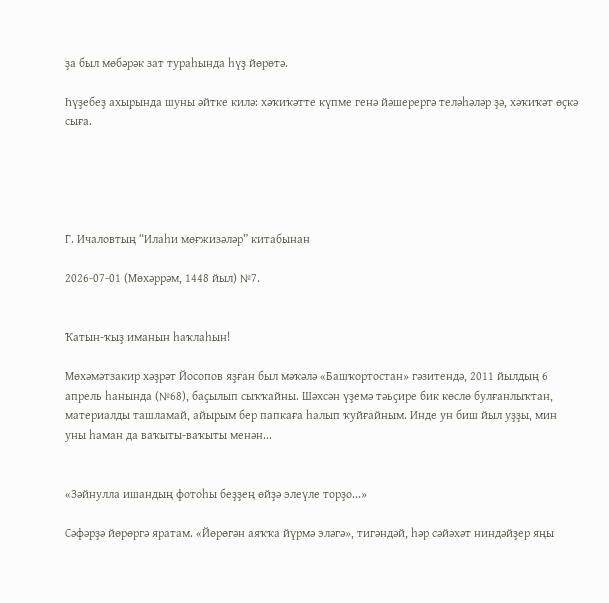ҙа был мөбәрәк зат тураһында һүҙ йөрөтә.

Һүҙебеҙ ахырында шуны әйтке килә: хәҡиҡәтте күпме генә йәшерергә теләһәләр ҙә, хәҡиҡәт өҫкә сыға.





Г. Ичаловтың “Илаһи мөғжизәләр” китабынан

2026-07-01 (Мөхәррәм, 1448 йыл) №7.


Ҡатын-ҡыҙ иманын һаҡлаһын!

Мөхәмәтзакир хәҙрәт Йосопов яҙған был мәҡәлә «Башҡортостан» гәзитендә, 2011 йылдың 6 апрель һанында (№68), баҫылып сыҡҡайны. Шәхсән үҙемә тәьҫире бик көслө булғанлыҡтан, материалды ташламай, айырым бер папкаға һалып ҡуйғайным. Инде ун биш йыл уҙҙы, мин уны һаман да ваҡыты-ваҡыты менән...


«Зәйнулла ишандың фотоһы беҙҙең өйҙә элеүле торҙо...»

Сәфәрҙә йөрөргә яратам. «Йөрөгән аяҡҡа йүрмә эләгә», тигәндәй, һәр сәйәхәт ниндәйҙер яңы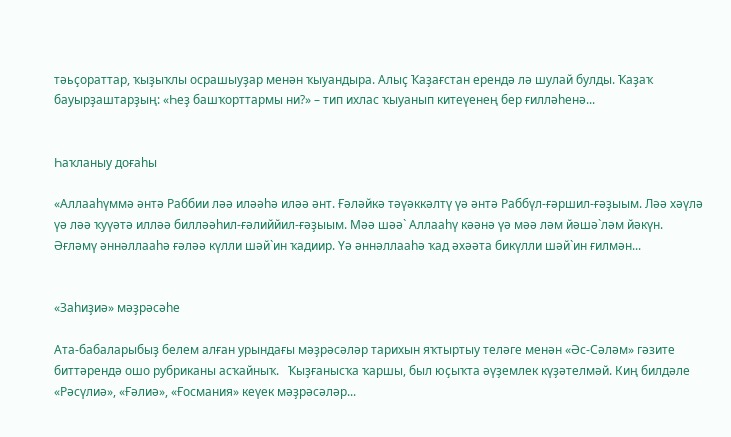тәьҫораттар, ҡыҙыҡлы осрашыуҙар менән ҡыуандыра. Алыҫ Ҡаҙағстан ерендә лә шулай булды. Ҡаҙаҡ бауырҙаштарҙың: «Һеҙ башҡорттармы ни?» – тип ихлас ҡыуанып китеүенең бер ғилләһенә...


Һаҡланыу доғаһы

«Аллааһүммә әнтә Раббии ләә иләәһә иләә әнт. Ғәләйкә тәүәккәлтү үә әнтә Раббүл-ғәршил-ғәҙыым. Ләә хәүлә үә ләә ҡуүәтә илләә билләәһил-ғәлиййил-ғәҙыым. Мәә шәә` Аллааһү кәәнә үә мәә ләм йәшә`ләм йәкүн. Әғләмү әннәллааһә ғәләә күлли шәй`ин ҡадиир. Үә әннәллааһә ҡад әхәәта бикүлли шәй`ин ғилмән...


«Заһиҙиә» мәҙрәсәһе

Ата-бабаларыбыҙ белем алған урындағы мәҙрәсәләр тарихын яҡтыртыу теләге менән «Әс-Сәләм» гәзите биттәрендә ошо рубриканы асҡайныҡ.   Ҡыҙғанысҡа ҡаршы, был юҫыҡта әүҙемлек күҙәтелмәй. Киң билдәле «Рәсүлиә», «Ғәлиә», «Ғосмания» кеүек мәҙрәсәләр...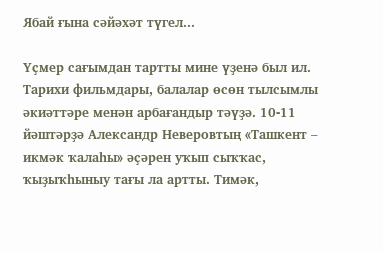Ябай ғына сәйәхәт түгел...

Үҫмер сағымдан тартты мине үҙенә был ил. Тарихи фильмдары, балалар өсөн тылсымлы әкиәттәре менән арбағандыр тәүҙә. 10-11 йәштәрҙә Александр Неверовтың «Ташкент – икмәк ҡалаһы» әҫәрен уҡып сыҡҡас, ҡыҙыҡһыныу тағы ла артты. Тимәк,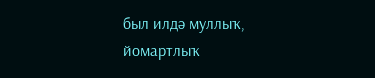был илдә муллыҡ, йомартлыҡ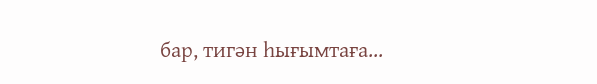бар, тигән һығымтаға...